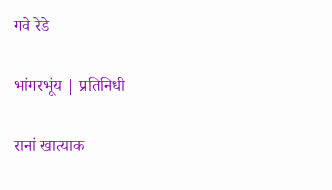गवे रेडे

भांगरभूंय | प्रतिनिधी

रानां खात्याक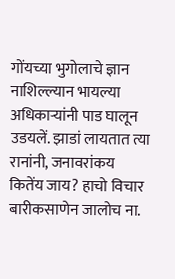गोंयच्या भुगोलाचे ज्ञान नाशिल्ल्यान भायल्या अधिकाऱ्यांनी पाड घालून उडयलें. झाडां लायतात त्या रानांनी, जनावरांकय कितेंय जाय? हाचो विचार बारीकसाणेन जालोच ना.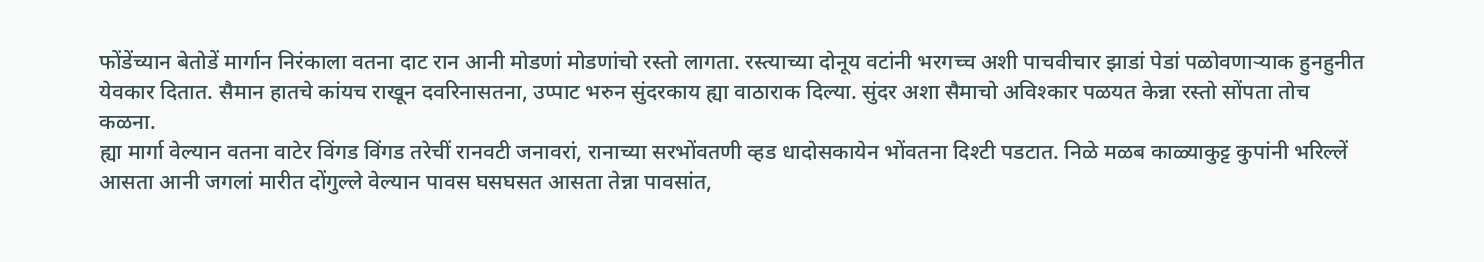फोंडेंच्यान बेतोडें मार्गान निरंकाला वतना दाट रान आनी मोडणां मोडणांचो रस्तो लागता. रस्त्याच्या दोनूय वटांनी भरगच्च अशी पाचवीचार झाडां पेडां पळोवणाऱ्याक हुनहुनीत येवकार दितात. सैमान हातचे कांयच राखून दवरिनासतना, उप्पाट भरुन सुंदरकाय ह्या वाठाराक दिल्या. सुंदर अशा सैमाचो अविश्कार पळयत केन्ना रस्तो सोंपता तोच कळना.
ह्या मार्गा वेल्यान वतना वाटेर विंगड विंगड तरेचीं रानवटी जनावरां, रानाच्या सरभोंवतणी व्हड धादोसकायेन भोंवतना दिश्टी पडटात. निळे मळब काळ्याकुट्ट कुपांनी भरिल्लें आसता आनी जगलां मारीत दोंगुल्ले वेल्यान पावस घसघसत आसता तेन्ना पावसांत,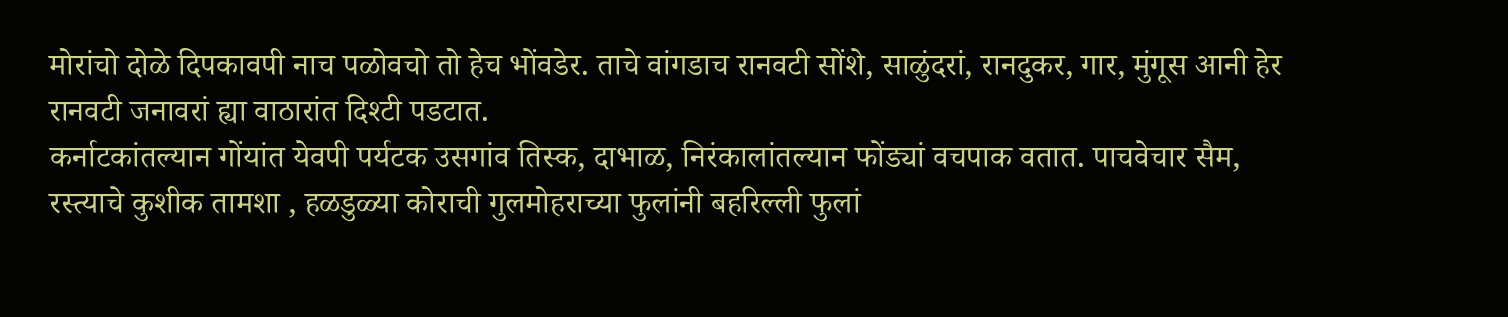मोरांचो दोळे दिपकावपी नाच पळोवचो तो हेच भोंवडेर. ताचे वांगडाच रानवटी सोंशे, साळुंदरां, रानदुकर, गार, मुंगूस आनी हेर रानवटी जनावरां ह्या वाठारांत दिश्टी पडटात.
कर्नाटकांतल्यान गोंयांत येवपी पर्यटक उसगांव तिस्क, दाभाळ, निरंकालांतल्यान फोंड्यां वचपाक वतात. पाचवेचार सैम, रस्त्याचे कुशीक तामशा , हळडुळ्या कोराची गुलमोहराच्या फुलांनी बहरिल्ली फुलां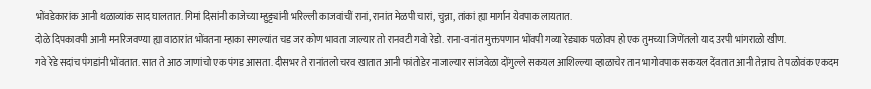भोंवडेकारांक आनी थळाव्यांक साद घालतात. गिमां दिसांनी काजेच्या म्हुट्ट्यांनी भरिल्ली काजवांचीं रानां, रानांत मेळपी चारां, चुन्ना, तांकां ह्या मार्गान येवपाक लायतात.
दोळे दिपकावपी आनी मनरिजवण्या ह्या वाठारांत भोंवतना म्हाका सगल्यांत चड जर कोण भावता जाल्यार तो रानवटी गवो रेडो. राना-वनांत मुक्तपणान भोंवपी गव्या रेड्याक पळोवप हो एक तुमच्या जिणेंतलो याद उरपी भांगराळो खीण.
गवे रेडे सदांच पंगडांनी भोंवतात. सात ते आठ जाणांचो एक पंगड आसता. दीसभर ते रानांतलो चरव खातात आनी फांतोडेर नाजाल्यार सांजवेळा दोंगुल्ले सकयल आशिल्ल्या व्हाळाचेर तान भागोवपाक सकयल देंवतात आनी तेन्नाच ते पळोवंक एकदम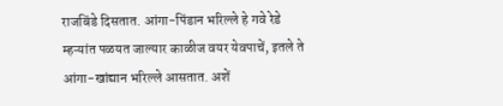राजबिंडे दिसतात. आंगा-पिंडान भरिल्ले हे गवे रेडे म्हऱ्यांत पळयत जाल्यार काळीज वयर येवपाचें, इतले ते आंगा-खांद्यान भरिल्ले आसतात. अशें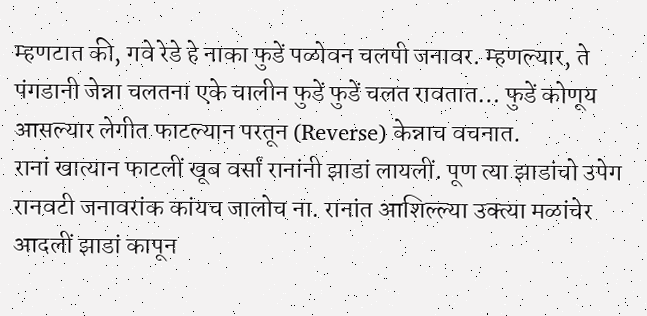म्हणटात की, गवे रेडे हे नाका फुडें पळोवन चलपी जनावर. म्हणल्यार, ते पंगडानी जेन्ना चलतना एके चालीन फुडें फुडें चलत रावतात… फुडें कोणूय आसल्यार लेगीत फाटल्यान परतून (Reverse) केन्नाच वचनात.
रानां खात्यान फाटलीं खूब वर्सां रानांनी झाडां लायलीं. पूण त्या झाडांचो उपेग रानवटी जनावरांक कांयच जालोच ना. रानांत आशिल्ल्या उक्त्या मळांचेर आदलीं झाडां कापून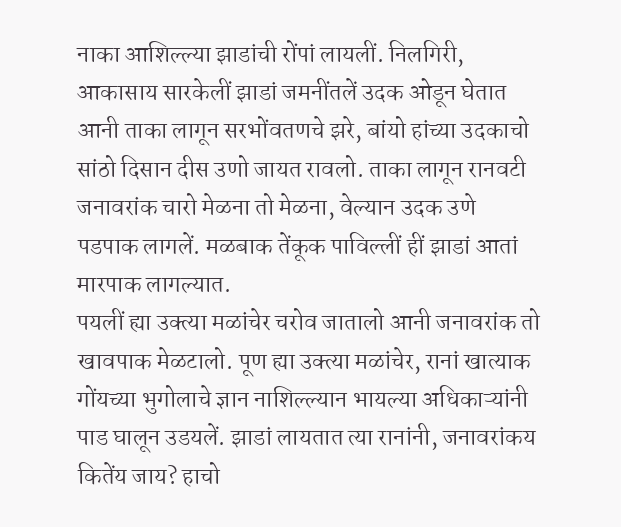नाका आशिल्ल्या झाडांची रोंपां लायलीं. निलगिरी, आकासाय सारकेलीं झाडां जमनींतलें उदक ओडून घेतात आनी ताका लागून सरभोंवतणचे झरे, बांयो हांच्या उदकाचो सांठो दिसान दीस उणो जायत रावलो. ताका लागून रानवटी जनावरांक चारो मेळना तो मेळना, वेल्यान उदक उणे पडपाक लागलें. मळबाक तेंकूक पाविल्लीं हीं झाडां आतां मारपाक लागल्यात.
पयलीं ह्या उक्त्या मळांचेर चरोव जातालो आनी जनावरांक तो खावपाक मेळटालो. पूण ह्या उक्त्या मळांचेर, रानां खात्याक गोंयच्या भुगोलाचे ज्ञान नाशिल्ल्यान भायल्या अधिकाऱ्यांनी पाड घालून उडयलें. झाडां लायतात त्या रानांनी, जनावरांकय कितेंय जाय? हाचो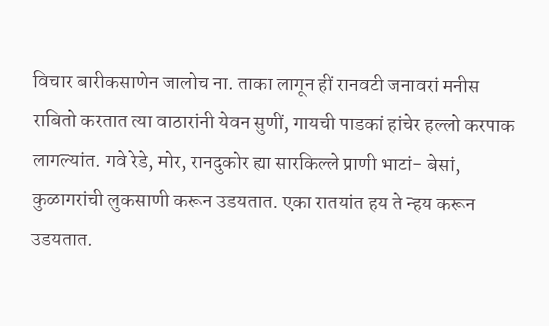विचार बारीकसाणेन जालोच ना. ताका लागून हीं रानवटी जनावरां मनीस राबितो करतात त्या वाठारांनी येवन सुणीं, गायची पाडकां हांचेर हल्लो करपाक लागल्यांत. गवे रेडे, मोर, रानदुकोर ह्या सारकिल्ले प्राणी भाटां- बेसां, कुळागरांची लुकसाणी करून उडयतात. एका रातयांत हय ते न्हय करून उडयतात.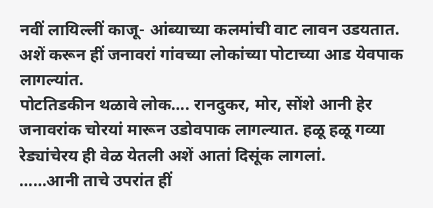नवीं लायिल्लीं काजू- आंब्याच्या कलमांची वाट लावन उडयतात. अशें करून हीं जनावरां गांवच्या लोकांच्या पोटाच्या आड येवपाक लागल्यांत.
पोटतिडकीन थळावे लोक…. रानदुकर, मोर, सोंशे आनी हेर जनावरांक चोरयां मारून उडोवपाक लागल्यात. हळू हळू गव्या रेड्यांचेरय ही वेळ येतली अशें आतां दिसूंक लागलां.
……आनी ताचे उपरांत हीं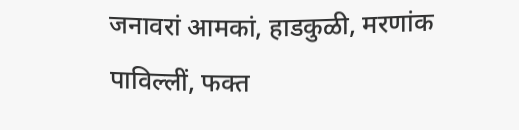जनावरां आमकां, हाडकुळी, मरणांक पाविल्लीं, फक्त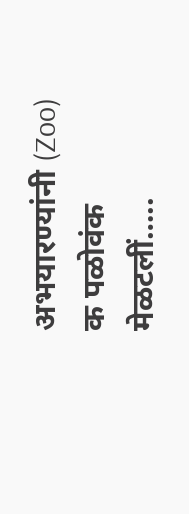अभयारण्यांनी (Zoo) क पळोवंक मेळटलीं…..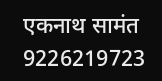एकनाथ सामंत
9226219723